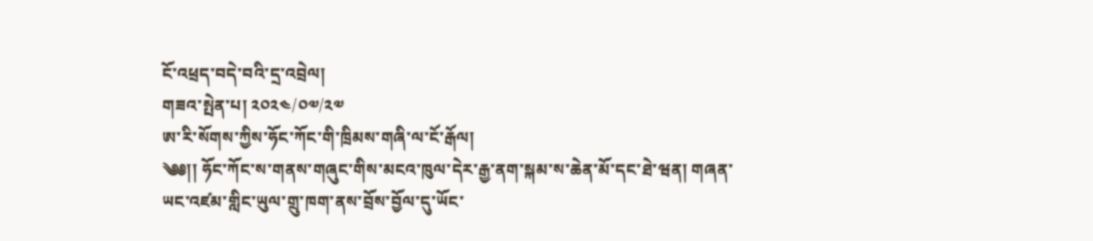ངོ་འཕྲད་བདེ་བའི་དྲ་འབྲེལ།
གཟའ་སྤེན་པ། ༢༠༢༤/༠༧/༢༧
ཨ་རི་སོགས་ཀྱིས་ཧོང་ཀོང་གི་ཁྲིམས་གཞི་ལ་ངོ་རྒོལ།
༄༅།། ཧོང་ཀོང་ས་གནས་གཞུང་གིས་མངའ་ཁུལ་དེར་རྒྱ་ནག་སྐམ་ས་ཆེན་མོ་དང་ཐེ་ཝན། གཞན་ཡང་འཛམ་གླིང་ཡུལ་གྲུ་ཁག་ནས་བྲོས་བྱོལ་དུ་ཡོང་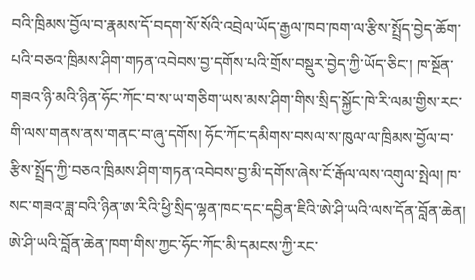བའི་ཁྲིམས་བྱོལ་བ་རྣམས་དོ་བདག་སོ་སོའི་འབྲེལ་ཡོད་རྒྱལ་ཁབ་ཁག་ལ་རྩིས་སྤྲོད་བྱེད་ཆོག་པའི་བཅའ་ཁྲིམས་ཤིག་གཏན་འབེབས་བྱ་དགོས་པའི་གྲོས་བསྡུར་བྱེད་ཀྱི་ཡོད་ཅིང་། ཁ་སྔོན་གཟའ་ཉི་མའི་ཉིན་ཧོང་ཀོང་བ་ས་ཡ་གཅིག་ཡས་མས་ཤིག་གིས་སྲིད་སྐྱོང་ཁེ་རི་ལམ་གྱིས་རང་གི་ལས་གནས་ནས་གནང་བ་ཞུ་དགོས། ཧོང་ཀོང་དམིགས་བསལ་ས་ཁུལ་ལ་ཁྲིམས་བྱོལ་བ་རྩིས་སྤྲོད་ཀྱི་བཅའ་ཁྲིམས་ཤིག་གཏན་འབེབས་བྱ་མི་དགོས་ཞེས་ངོ་རྒོལ་ལས་འགུལ་སྤེལ། ཁ་སང་གཟའ་ཟླ་བའི་ཉིན་ཨ་རིའི་ཕྱི་སྲིད་ལྷན་ཁང་དང་དབྱིན་ཇིའི་ཨེ་ཤི་ཡའི་ལས་དོན་བློན་ཆེན། ཨེ་ཤི་ཡའི་བློན་ཆེན་ཁག་གིས་ཀྱང་ཧོང་ཀོང་མི་དམངས་ཀྱི་རང་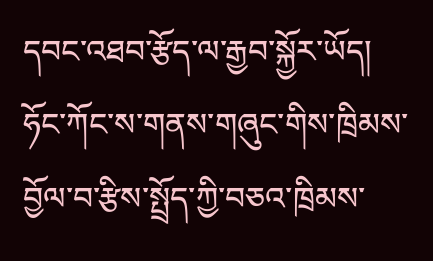དབང་འཐབ་རྩོད་ལ་རྒྱབ་སྐྱོར་ཡོད། ཧོང་ཀོང་ས་གནས་གཞུང་གིས་ཁྲིམས་བྱོལ་བ་རྩིས་སྤྲོད་ཀྱི་བཅའ་ཁྲིམས་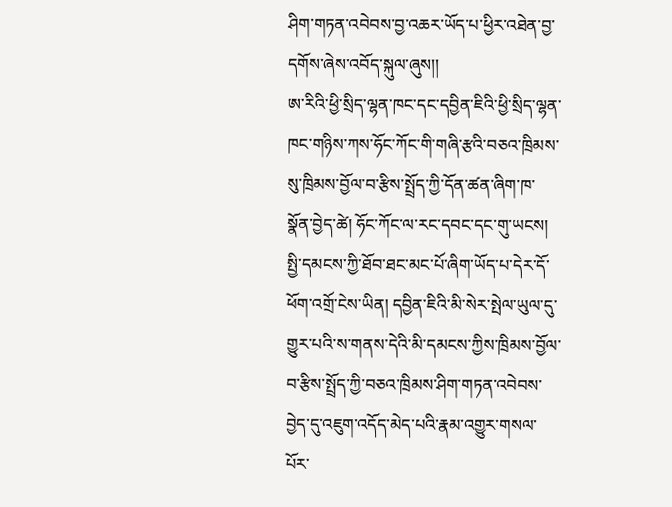ཤིག་གཏན་འབེབས་བྱ་འཆར་ཡོད་པ་ཕྱིར་འཐེན་བྱ་དགོས་ཞེས་འབོད་སྐུལ་ཞུས།།
ཨ་རིའི་ཕྱི་སྲིད་ལྷན་ཁང་དང་དབྱིན་ཇིའི་ཕྱི་སྲིད་ལྷན་ཁང་གཉིས་ཀས་ཧོང་ཀོང་གི་གཞི་རྩའི་བཅའ་ཁྲིམས་སུ་ཁྲིམས་བྱོལ་བ་རྩིས་སྤྲོད་ཀྱི་དོན་ཚན་ཞིག་ཁ་སྣོན་བྱེད་ཚེ། ཧོང་ཀོང་ལ་རང་དབང་དང་གུ་ཡངས། སྤྱི་དམངས་ཀྱི་ཐོབ་ཐང་མང་པོ་ཞིག་ཡོད་པ་དེར་དོ་ཕོག་འགྲོ་ངེས་ཡིན། དབྱིན་ཇིའི་མི་སེར་སྤེལ་ཡུལ་དུ་གྱུར་པའི་ས་གནས་དེའི་མི་དམངས་ཀྱིས་ཁྲིམས་བྱོལ་བ་རྩིས་སྤྲོད་ཀྱི་བཅའ་ཁྲིམས་ཤིག་གཏན་འབེབས་བྱེད་དུ་འཇུག་འདོད་མེད་པའི་རྣམ་འགྱུར་གསལ་པོར་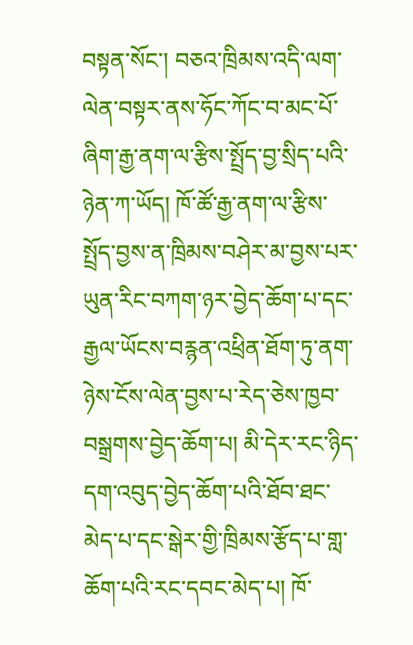བསྟན་སོང་། བཅའ་ཁྲིམས་འདི་ལག་ལེན་བསྟར་ནས་ཧོང་ཀོང་བ་མང་པོ་ཞིག་རྒྱ་ནག་ལ་རྩིས་སྤྲོད་བྱ་སྲིད་པའི་ཉེན་ཀ་ཡོད། ཁོ་ཚོ་རྒྱ་ནག་ལ་རྩིས་སྤྲོད་བྱས་ན་ཁྲིམས་བཤེར་མ་བྱས་པར་ཡུན་རིང་བཀག་ཉར་བྱེད་ཆོག་པ་དང་རྒྱལ་ཡོངས་བརྙན་འཕྲིན་ཐོག་ཏུ་ནག་ཉེས་ངོས་ལེན་བྱས་པ་རེད་ཅེས་ཁྱབ་བསྒྲགས་བྱེད་ཆོག་པ། མི་དེར་རང་ཉིད་དག་འབུད་བྱེད་ཆོག་པའི་ཐོབ་ཐང་མེད་པ་དང་སྒེར་གྱི་ཁྲིམས་རྩོད་པ་གླ་ཆོག་པའི་རང་དབང་མེད་པ། ཁོ་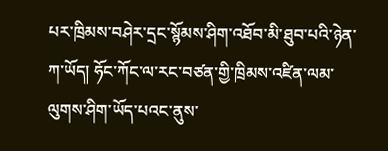པར་ཁྲིམས་བཤེར་དྲང་སྙོམས་ཤིག་འཐོབ་མི་ཐུབ་པའི་ཉེན་ཀ་ཡོད། ཧོང་ཀོང་ལ་རང་བཙན་གྱི་ཁྲིམས་འཛིན་ལམ་ལུགས་ཤིག་ཡོད་པའང་ནུས་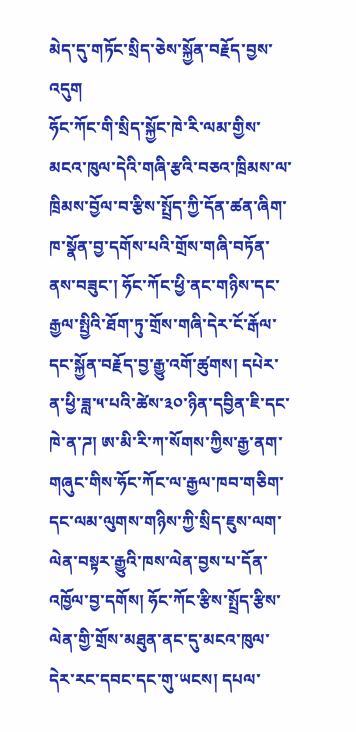མེད་དུ་གཏོང་སྲིད་ཅེས་སྐྱོན་བརྗོད་བྱས་འདུག
ཧོང་ཀོང་གི་སྲིད་སྐྱོང་ཁེ་རི་ལམ་གྱིས་མངའ་ཁུལ་དེའི་གཞི་རྩའི་བཅའ་ཁྲིམས་ལ་ཁྲིམས་བྱོལ་བ་རྩིས་སྤྲོད་ཀྱི་དོན་ཚན་ཞིག་ཁ་སྣོན་བྱ་དགོས་པའི་གྲོས་གཞི་བཏོན་ནས་བཟུང་། ཧོང་ཀོང་ཕྱི་ནང་གཉིས་དང་རྒྱལ་སྤྱིའི་ཐོག་ཏུ་གྲོས་གཞི་དེར་ངོ་རྒོལ་དང་སྐྱོན་བརྗོད་བྱ་རྒྱུ་འགོ་ཚུགས། དཔེར་ན་ཕྱི་ཟླ་༥་པའི་ཚེས་༣༠་ཉིན་དབྱིན་ཇི་དང་ཁེ་ན་ཌ། ཨ་མི་རི་ཀ་སོགས་ཀྱིས་རྒྱ་ནག་གཞུང་གིས་ཧོང་ཀོང་ལ་རྒྱལ་ཁབ་གཅིག་དང་ལམ་ལུགས་གཉིས་ཀྱི་སྲིད་ཇུས་ལག་ལེན་བསྟར་རྒྱུའི་ཁས་ལེན་བྱས་པ་དོན་འཁྱོལ་བྱ་དགོས། ཧོང་ཀོང་རྩིས་སྤྲོད་རྩིས་ལེན་གྱི་གྲོས་མཐུན་ནང་དུ་མངའ་ཁུལ་དེར་རང་དབང་དང་གུ་ཡངས། དཔལ་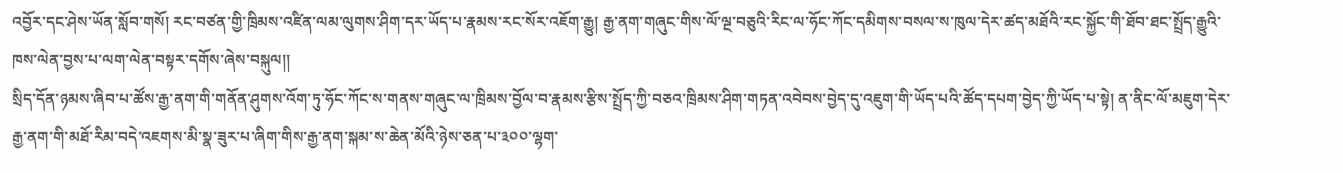འབྱོར་དང་ཤེས་ཡོན་སློབ་གསོ། རང་བཙན་གྱི་ཁྲིམས་འཛིན་ལམ་ལུགས་ཤིག་དར་ཡོད་པ་རྣམས་རང་སོར་འཇོག་རྒྱུ། རྒྱ་ནག་གཞུང་གིས་ལོ་ལྔ་བཅུའི་རིང་ལ་ཧོང་ཀོང་དམིགས་བསལ་ས་ཁུལ་དེར་ཚད་མཐོའི་རང་སྐྱོང་གི་ཐོབ་ཐང་སྤྲོད་རྒྱུའི་ཁས་ལེན་བྱས་པ་ལག་ལེན་བསྟར་དགོས་ཞེས་བསྐུལ།།
སྲིད་དོན་ཉམས་ཞིབ་པ་ཚོས་རྒྱ་ནག་གི་གནོན་ཤུགས་འོག་ཏུ་ཧོང་ཀོང་ས་གནས་གཞུང་ལ་ཁྲིམས་བྱོལ་བ་རྣམས་རྩིས་སྤྲོད་ཀྱི་བཅའ་ཁྲིམས་ཤིག་གཏན་འབེབས་བྱེད་དུ་འཇུག་གི་ཡོད་པའི་ཚོད་དཔག་བྱེད་ཀྱི་ཡོད་པ་སྟེ། ན་ནིང་ལོ་མཇུག་དེར་རྒྱ་ནག་གི་མཐོ་རིམ་བདེ་འཇགས་མི་སྣ་ཟུར་པ་ཞིག་གིས་རྒྱ་ནག་སྐམ་ས་ཆེན་མོའི་ཉེས་ཅན་པ་༣༠༠་ལྷག་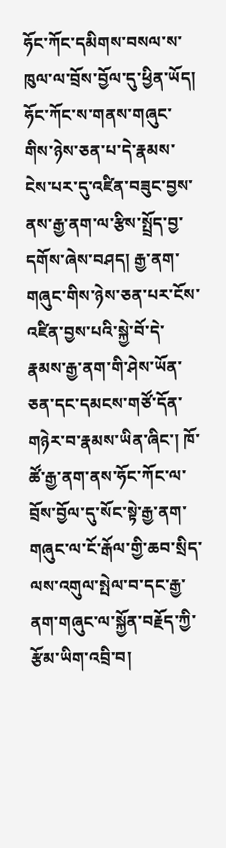ཧོང་ཀོང་དམིགས་བསལ་ས་ཁུལ་ལ་བྲོས་བྱོལ་དུ་ཕྱིན་ཡོད། ཧོང་ཀོང་ས་གནས་གཞུང་གིས་ཉེས་ཅན་པ་དེ་རྣམས་ངེས་པར་དུ་འཛིན་བཟུང་བྱས་ནས་རྒྱ་ནག་ལ་རྩིས་སྤྲོད་བྱ་དགོས་ཞེས་བཤད། རྒྱ་ནག་གཞུང་གིས་ཉེས་ཅན་པར་ངོས་འཛིན་བྱས་པའི་སྐྱེ་བོ་དེ་རྣམས་རྒྱ་ནག་གི་ཤེས་ཡོན་ཅན་དང་དམངས་གཙོ་དོན་གཉེར་བ་རྣམས་ཡིན་ཞིང་། ཁོ་ཚོ་རྒྱ་ནག་ནས་ཧོང་ཀོང་ལ་བྲོས་བྱོལ་དུ་སོང་སྟེ་རྒྱ་ནག་གཞུང་ལ་ངོ་རྒོལ་གྱི་ཆབ་སྲིད་ལས་འགུལ་སྤེལ་བ་དང་རྒྱ་ནག་གཞུང་ལ་སྐྱོན་བརྗོད་ཀྱི་རྩོམ་ཡིག་འབྲི་བ།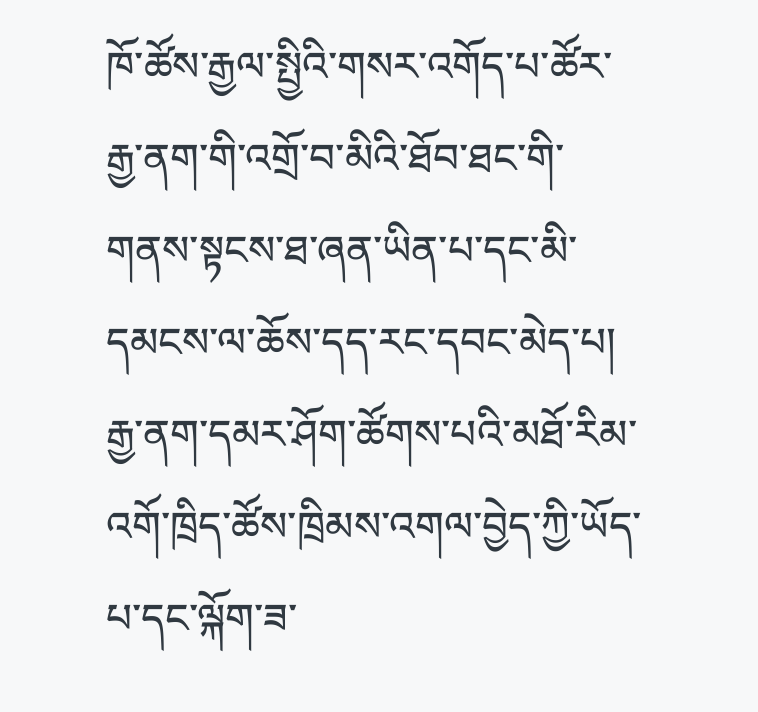ཁོ་ཚོས་རྒྱལ་སྤྱིའི་གསར་འགོད་པ་ཚོར་རྒྱ་ནག་གི་འགྲོ་བ་མིའི་ཐོབ་ཐང་གི་གནས་སྟངས་ཐ་ཞན་ཡིན་པ་དང་མི་དམངས་ལ་ཆོས་དད་རང་དབང་མེད་པ། རྒྱ་ནག་དམར་ཤོག་ཚོགས་པའི་མཐོ་རིམ་འགོ་ཁྲིད་ཚོས་ཁྲིམས་འགལ་བྱེད་ཀྱི་ཡོད་པ་དང་ལྐོག་ཟ་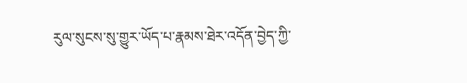རུལ་སུངས་སུ་གྱུར་ཡོད་པ་རྣམས་ཐེར་འདོན་བྱེད་ཀྱི་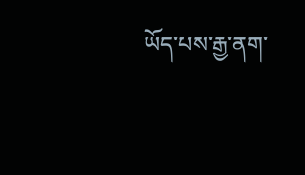ཡོད་པས་རྒྱ་ནག་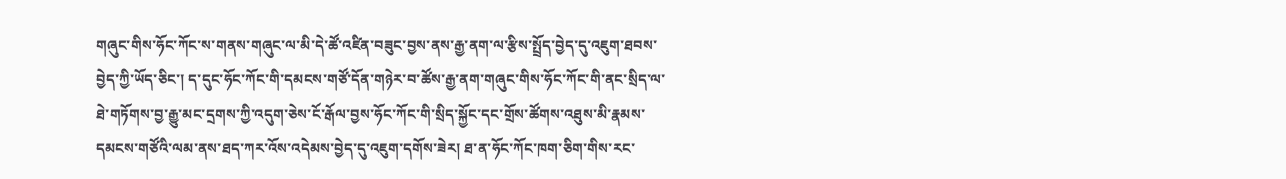གཞུང་གིས་ཧོང་ཀོང་ས་གནས་གཞུང་ལ་མི་དེ་ཚོ་འཛིན་བཟུང་བྱས་ནས་རྒྱ་ནག་ལ་རྩིས་སྤྲོད་བྱེད་དུ་འཇུག་ཐབས་བྱེད་ཀྱི་ཡོད་ཅིང་། ད་དུང་ཧོང་ཀོང་གི་དམངས་གཙོ་དོན་གཉེར་བ་ཚོས་རྒྱ་ནག་གཞུང་གིས་ཧོང་ཀོང་གི་ནང་སྲིད་ལ་ཐེ་གཏོགས་བྱ་རྒྱུ་མང་དྲགས་ཀྱི་འདུག་ཅེས་ངོ་རྒོལ་བྱས་ཧོང་ཀོང་གི་སྲིད་སྐྱོང་དང་གྲོས་ཚོགས་འཐུས་མི་རྣམས་དམངས་གཙོའི་ལམ་ནས་ཐད་ཀར་འོས་འདེམས་བྱེད་དུ་འཇུག་དགོས་ཟེར། ཐ་ན་ཧོང་ཀོང་ཁག་ཅིག་གིས་རང་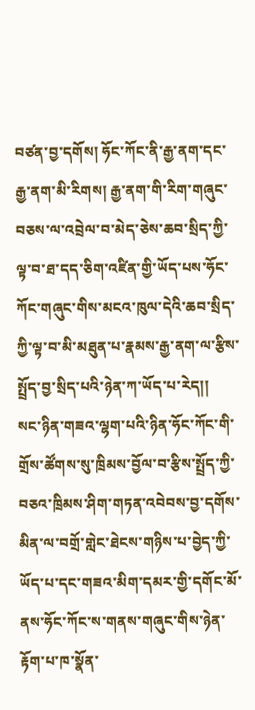བཙན་བྱ་དགོས། ཧོང་ཀོང་ནི་རྒྱ་ནག་དང་རྒྱ་ནག་མི་རིགས། རྒྱ་ནག་གི་རིག་གཞུང་བཅས་ལ་འབྲེལ་བ་མེད་ཅེས་ཆབ་སྲིད་ཀྱི་ལྟ་བ་ཐ་དད་ཅིག་འཛིན་གྱི་ཡོད་པས་ཧོང་ཀོང་གཞུང་གིས་མངའ་ཁུལ་དེའི་ཆབ་སྲིད་ཀྱི་ལྟ་བ་མི་མཐུན་པ་རྣམས་རྒྱ་ནག་ལ་རྩིས་སྤྲོད་བྱ་སྲིད་པའི་ཉེན་ཀ་ཡོད་པ་རེད།།
སང་ཉིན་གཟའ་ལྷག་པའི་ཉིན་ཧོང་ཀོང་གི་གྲོས་ཚོགས་སུ་ཁྲིམས་བྱོལ་བ་རྩིས་སྤྲོད་ཀྱི་བཅའ་ཁྲིམས་ཤིག་གཏན་འབེབས་བྱ་དགོས་མིན་ལ་བགྲོ་གླེང་ཐེངས་གཉིས་པ་བྱེད་ཀྱི་ཡོད་པ་དང་གཟའ་མིག་དམར་གྱི་དགོང་མོ་ནས་ཧོང་ཀོང་ས་གནས་གཞུང་གིས་ཉེན་རྟོག་པ་ཁ་སྣོན་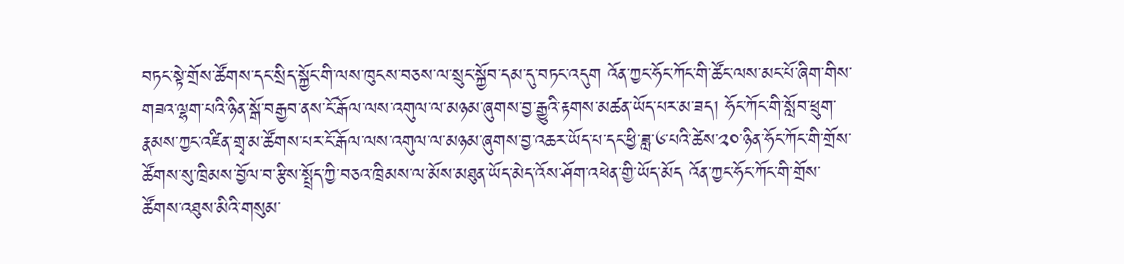བཏང་སྟེ་གྲོས་ཚོགས་དང་སྲིད་སྐྱོང་གི་ལས་ཁུངས་བཅས་ལ་སྲུང་སྐྱོབ་དམ་དུ་བཏང་འདུག འོན་ཀྱང་ཧོང་ཀོང་གི་ཚོང་ལས་མང་པོ་ཞིག་གིས་གཟའ་ལྷག་པའི་ཉིན་སྒོ་བརྒྱབ་ནས་ངོ་རྒོལ་ལས་འགུལ་ལ་མཉམ་ཞུགས་བྱ་རྒྱུའི་རྟགས་མཚན་ཡོད་པར་མ་ཟད། ཧོང་ཀོང་གི་སློབ་ཕྲུག་རྣམས་ཀྱང་འཛིན་གྲྭ་མ་ཚོགས་པར་ངོ་རྒོལ་ལས་འགུལ་ལ་མཉམ་ཞུགས་བྱ་འཆར་ཡོད་པ་དང་ཕྱི་ཟླ་༦་པའི་ཚེས་༢༠་ཉིན་ཧོང་ཀོང་གི་གྲོས་ཚོགས་སུ་ཁྲིམས་བྱོལ་བ་རྩིས་སྤྲོད་ཀྱི་བཅའ་ཁྲིམས་ལ་མོས་མཐུན་ཡོད་མེད་འོས་ཤོག་འཕེན་གྱི་ཡོད་མོད འོན་ཀྱང་ཧོང་ཀོང་གི་གྲོས་ཚོགས་འཐུས་མིའི་གསུམ་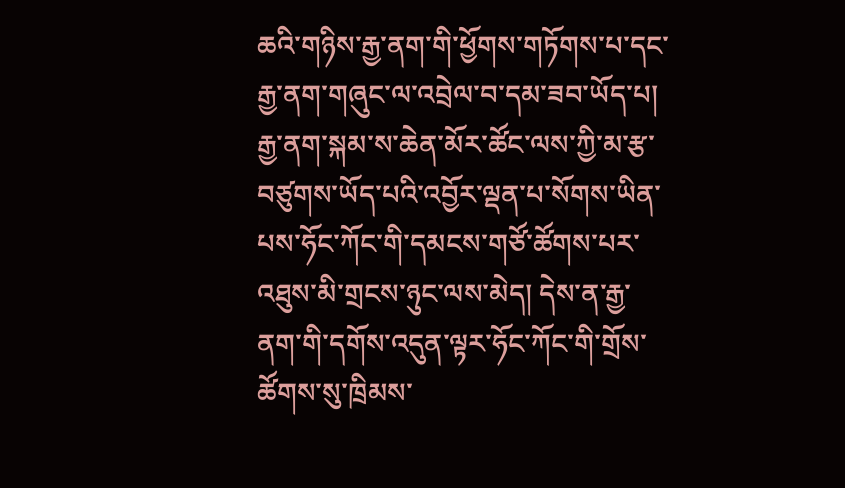ཆའི་གཉིས་རྒྱ་ནག་གི་ཕྱོགས་གཏོགས་པ་དང་རྒྱ་ནག་གཞུང་ལ་འབྲེལ་བ་དམ་ཟབ་ཡོད་པ། རྒྱ་ནག་སྐམ་ས་ཆེན་མོར་ཚོང་ལས་ཀྱི་མ་རྩ་བཙུགས་ཡོད་པའི་འབྱོར་ལྡན་པ་སོགས་ཡིན་པས་ཧོང་ཀོང་གི་དམངས་གཙོ་ཚོགས་པར་འཐུས་མི་གྲངས་ཉུང་ལས་མེད། དེས་ན་རྒྱ་ནག་གི་དགོས་འདུན་ལྟར་ཧོང་ཀོང་གི་གྲོས་ཚོགས་སུ་ཁྲིམས་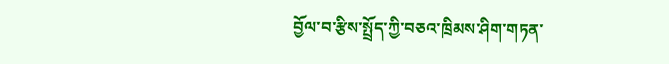བྱོལ་བ་རྩིས་སྤྲོད་ཀྱི་བཅའ་ཁྲིམས་ཤིག་གཏན་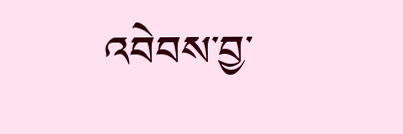འབེབས་བྱ་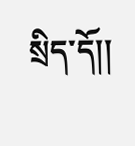སྲིད་དོ།།